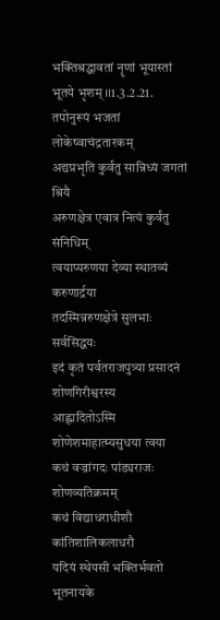भक्तिश्रद्धावतां नॄणां भूयास्तां भूतये भृशम् ।।1.3.2.21.
तपोनुरूपं भजतां लोकेष्वाचंद्रतारकम्
अद्यप्रभृति कुर्वंतु सान्निध्यं जगतां श्रियै
अरुणक्षेत्र एवात्र नित्यं कुर्वंतु संनिधिम्
त्वयाप्यरुणया देव्या स्थातव्यं करुणार्द्रया
तदस्मिन्नरुणक्षेत्रे सुलभाः सर्वसिद्धयः
इदं कृतं पर्वतराजपुत्र्या प्रसादनं शोणगिरीश्वरस्य
आह्लादितोऽस्मि शोणेशमाहात्म्यसुधया त्वया
कथं वज्रांगदः पांड्यराजः शोणव्यतिक्रमम्
कथं विद्याधराधीशौ कांतिशालिकलाधरौ
यदियं स्थेयसी भक्तिर्भवतो भूतनायके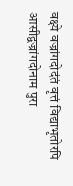वक्ष्ये वज्रांगदोदंतं वृत्तं विद्याभृतोरपि
आसीद्वज्रांगदोनाम पुरा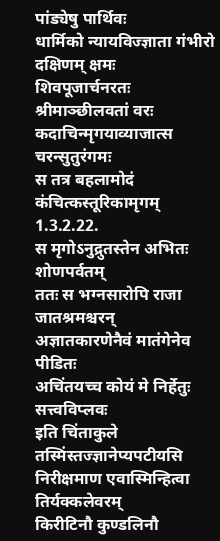पांड्येषु पार्थिवः
धार्मिको न्यायविज्ज्ञाता गंभीरो दक्षिणम् क्षमः
शिवपूजार्चनरतः श्रीमाञ्छीलवतां वरः
कदाचिन्मृगयाव्याजात्स चरन्सुतुरंगमः
स तत्र बहलामोदं कंचित्कस्तूरिकामृगम् 1.3.2.22.
स मृगोऽनुद्रुतस्तेन अभितः शोणपर्वतम्
ततः स भग्नसारोपि राजा जातश्रमश्चरन्
अज्ञातकारणेनैवं मातंगेनेव पीडितः
अचिंतयच्च कोयं मे निर्हेतुः सत्त्वविप्लवः
इति चिंताकुले तस्मिंस्तज्ज्ञानेप्यपटीयसि
निरीक्षमाण एवास्मिन्हित्वा तिर्यक्कलेवरम्
किरीटिनौ कुण्डलिनौ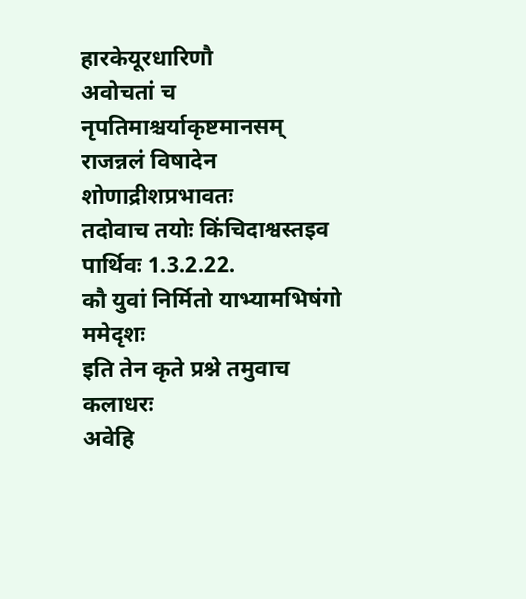हारकेयूरधारिणौ
अवोचतां च नृपतिमाश्चर्याकृष्टमानसम्
राजन्नलं विषादेन शोणाद्रीशप्रभावतः
तदोवाच तयोः किंचिदाश्वस्तइव पार्थिवः 1.3.2.22.
कौ युवां निर्मितो याभ्यामभिषंगो ममेदृशः
इति तेन कृते प्रश्ने तमुवाच कलाधरः
अवेहि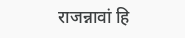राजन्नावां हि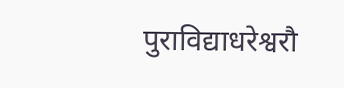पुराविद्याधरेश्वरौ